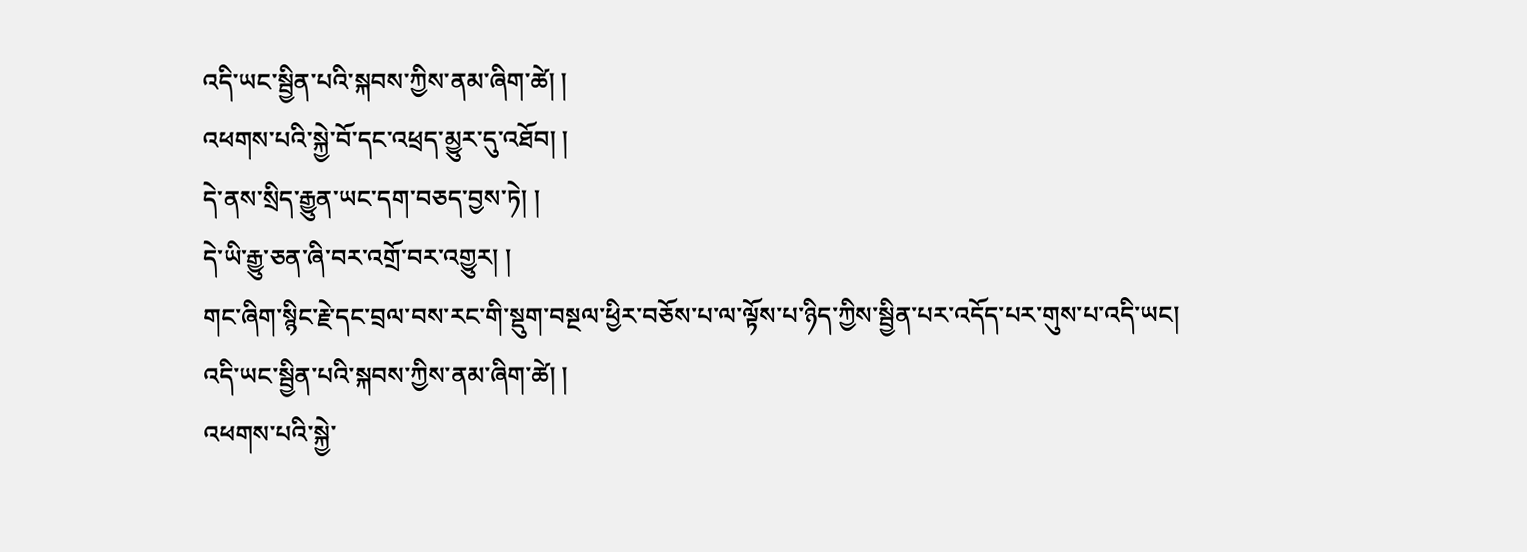འདི་ཡང་སྦྱིན་པའི་སྐབས་ཀྱིས་ནམ་ཞིག་ཚེ། །
འཕགས་པའི་སྐྱེ་བོ་དང་འཕྲད་མྱུར་དུ་འཐོབ། །
དེ་ནས་སྲིད་རྒྱུན་ཡང་དག་བཅད་བྱས་ཏེ། །
དེ་ཡི་རྒྱུ་ཅན་ཞི་བར་འགྲོ་བར་འགྱུར། །
གང་ཞིག་སྙིང་རྗེ་དང་བྲལ་བས་རང་གི་སྡུག་བསྔལ་ཕྱིར་བཅོས་པ་ལ་ལྟོས་པ་ཉིད་ཀྱིས་སྦྱིན་པར་འདོད་པར་གུས་པ་འདི་ཡང།
འདི་ཡང་སྦྱིན་པའི་སྐབས་ཀྱིས་ནམ་ཞིག་ཚེ། །
འཕགས་པའི་སྐྱེ་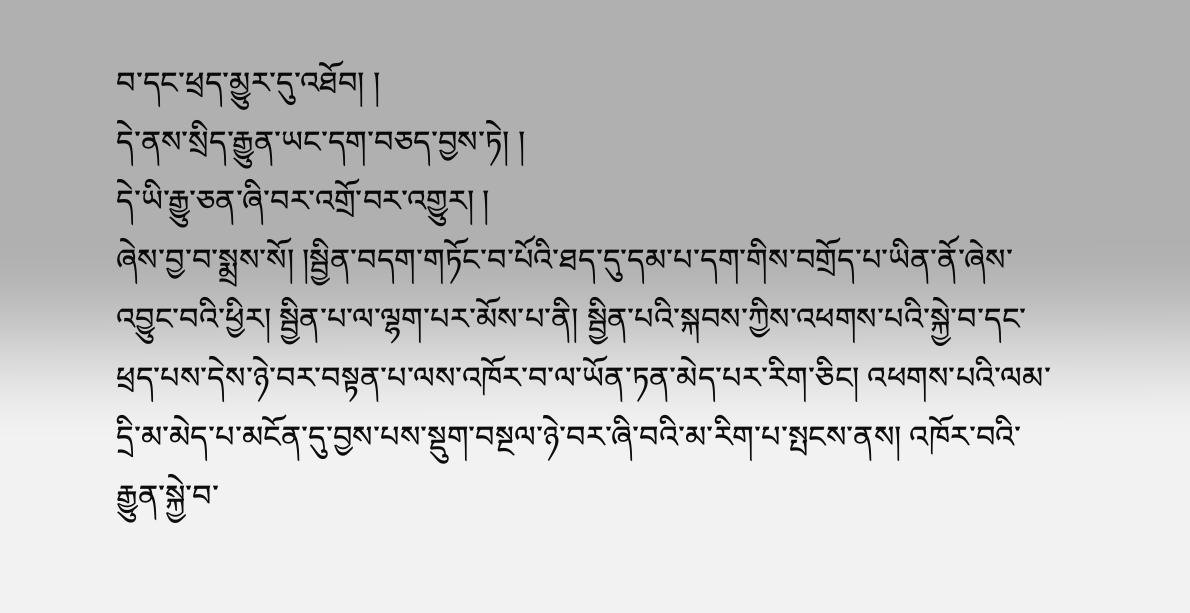བ་དང་ཕྲད་མྱུར་དུ་འཐོབ། །
དེ་ནས་སྲིད་རྒྱུན་ཡང་དག་བཅད་བྱས་ཏེ། །
དེ་ཡི་རྒྱུ་ཅན་ཞི་བར་འགྲོ་བར་འགྱུར། །
ཞེས་བྱ་བ་སྨྲས་སོ། །སྦྱིན་བདག་གཏོང་བ་པོའི་ཐད་དུ་དམ་པ་དག་གིས་བགྲོད་པ་ཡིན་ནོ་ཞེས་འབྱུང་བའི་ཕྱིར། སྦྱིན་པ་ལ་ལྷག་པར་མོས་པ་ནི། སྦྱིན་པའི་སྐབས་ཀྱིས་འཕགས་པའི་སྐྱེ་བ་དང་ཕྲད་པས་དེས་ཉེ་བར་བསྟན་པ་ལས་འཁོར་བ་ལ་ཡོན་ཏན་མེད་པར་རིག་ཅིང། འཕགས་པའི་ལམ་དྲི་མ་མེད་པ་མངོན་དུ་བྱས་པས་སྡུག་བསྔལ་ཉེ་བར་ཞི་བའི་མ་རིག་པ་སྤངས་ནས། འཁོར་བའི་རྒྱུན་སྐྱེ་བ་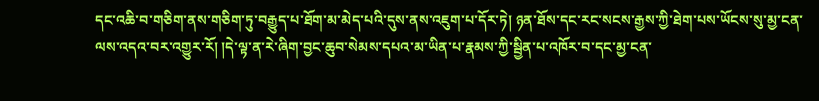དང་འཆི་བ་གཅིག་ནས་གཅིག་ཏུ་བརྒྱུད་པ་ཐོག་མ་མེད་པའི་དུས་ནས་འཇུག་པ་དོར་ཏེ། ཉན་ཐོས་དང་རང་སངས་རྒྱས་ཀྱི་ཐེག་པས་ཡོངས་སུ་མྱ་ངན་ལས་འདའ་བར་འགྱུར་རོ། །དེ་ལྟ་ན་རེ་ཞིག་བྱང་ཆུབ་སེམས་དཔའ་མ་ཡིན་པ་རྣམས་ཀྱི་སྦྱིན་པ་འཁོར་བ་དང་མྱ་ངན་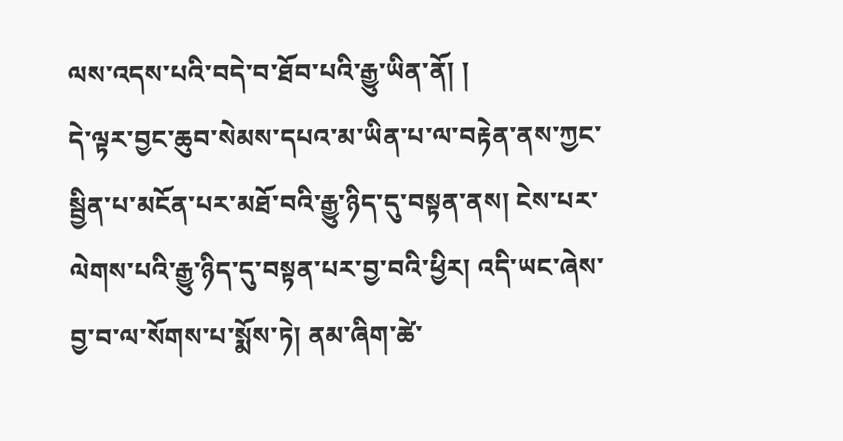ལས་འདས་པའི་བདེ་བ་ཐོབ་པའི་རྒྱུ་ཡིན་ནོ། །
དེ་ལྟར་བྱང་ཆུབ་སེམས་དཔའ་མ་ཡིན་པ་ལ་བརྟེན་ནས་ཀྱང་སྦྱིན་པ་མངོན་པར་མཐོ་བའི་རྒྱུ་ཉིད་དུ་བསྟན་ནས། ངེས་པར་ལེགས་པའི་རྒྱུ་ཉིད་དུ་བསྟན་པར་བྱ་བའི་ཕྱིར། འདི་ཡང་ཞེས་བྱ་བ་ལ་སོགས་པ་སྨོས་ཏེ། ནམ་ཞིག་ཚེ་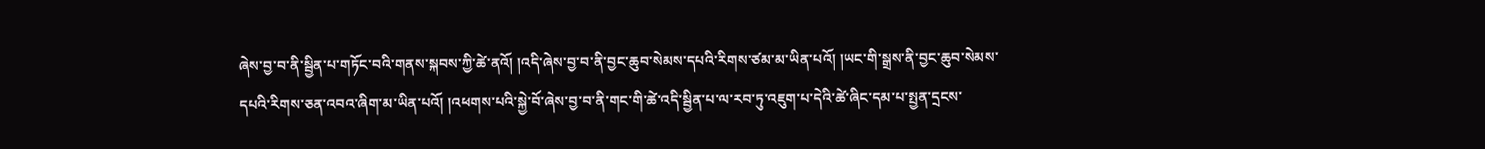ཞེས་བྱ་བ་ནི་སྦྱིན་པ་གཏོང་བའི་གནས་སྐབས་ཀྱི་ཚེ་ནའོ། །འདི་ཞེས་བྱ་བ་ནི་བྱང་ཆུབ་སེམས་དཔའི་རིགས་ཙམ་མ་ཡིན་པའོ། །ཡང་གི་སྒྲས་ནི་བྱང་ཆུབ་སེམས་དཔའི་རིགས་ཅན་འབའ་ཞིག་མ་ཡིན་པའོ། །འཕགས་པའི་སྐྱེ་བོ་ཞེས་བྱ་བ་ནི་གང་གི་ཚེ་འདི་སྦྱིན་པ་ལ་རབ་ཏུ་འཇུག་པ་དེའི་ཚེ་ཞིང་དམ་པ་སྤྱན་དྲངས་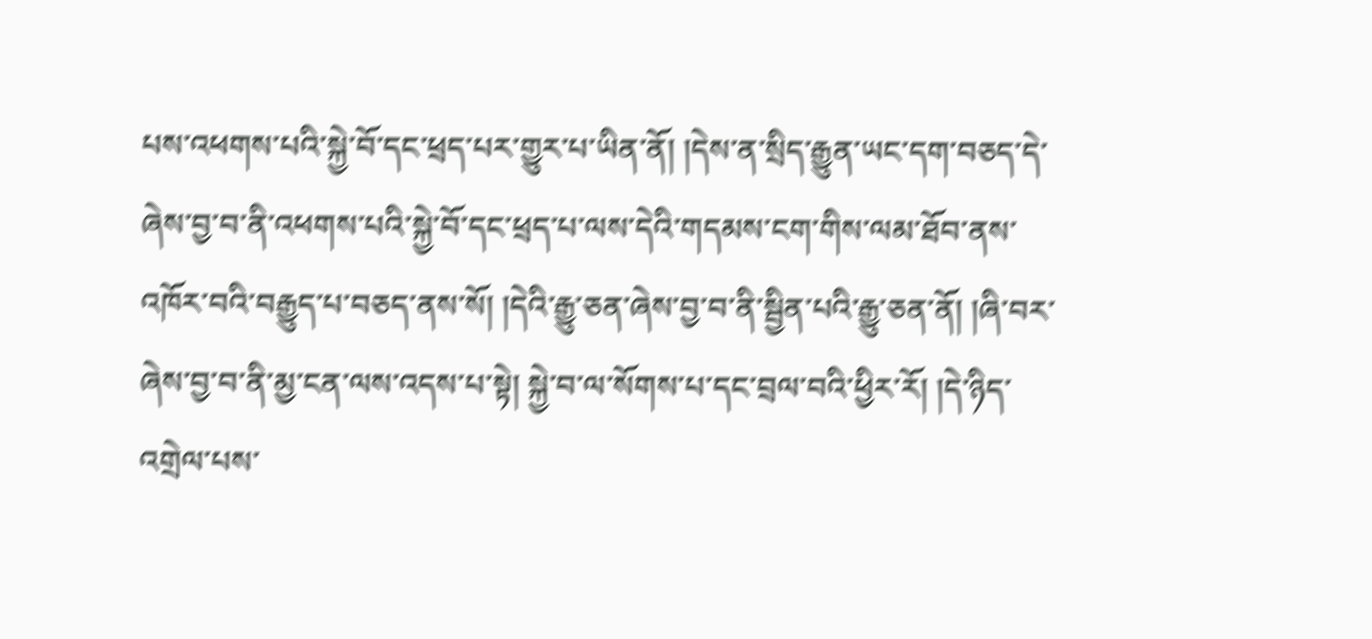པས་འཕགས་པའི་སྐྱེ་བོ་དང་ཕྲད་པར་གྱུར་པ་ཡིན་ནོ། །དེས་ན་སྲིད་རྒྱུན་ཡང་དག་བཅད་དེ་ཞེས་བྱ་བ་ནི་འཕགས་པའི་སྐྱེ་བོ་དང་ཕྲད་པ་ལས་དེའི་གདམས་ངག་གིས་ལམ་ཐོབ་ནས་འཁོར་བའི་བརྒྱུད་པ་བཅད་ནས་སོ། །དེའི་རྒྱུ་ཅན་ཞེས་བྱ་བ་ནི་སྦྱིན་པའི་རྒྱུ་ཅན་ནོ། །ཞི་བར་ཞེས་བྱ་བ་ནི་མྱ་ངན་ལས་འདས་པ་སྟེ། སྐྱེ་བ་ལ་སོགས་པ་དང་བྲལ་བའི་ཕྱིར་རོ། །དེ་ཉིད་འགྲེལ་པས་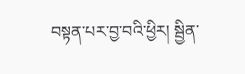བསྟན་པར་བྱ་བའི་ཕྱིར། སྦྱིན་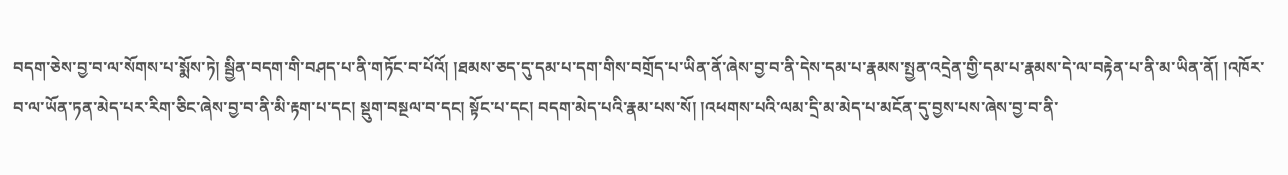བདག་ཅེས་བྱ་བ་ལ་སོགས་པ་སྨོས་ཏེ། སྦྱིན་བདག་གི་བཤད་པ་ནི་གཏོང་བ་པོའོ། །ཐམས་ཅད་དུ་དམ་པ་དག་གིས་བགྲོད་པ་ཡིན་ནོ་ཞེས་བྱ་བ་ནི་དེས་དམ་པ་རྣམས་སྤྱན་འདྲེན་གྱི་དམ་པ་རྣམས་དེ་ལ་བརྟེན་པ་ནི་མ་ཡིན་ནོ། །འཁོར་བ་ལ་ཡོན་ཏན་མེད་པར་རིག་ཅིང་ཞེས་བྱ་བ་ནི་མི་རྟག་པ་དང། སྡུག་བསྔལ་བ་དང། སྟོང་པ་དང། བདག་མེད་པའི་རྣམ་པས་སོ། །འཕགས་པའི་ལམ་དྲི་མ་མེད་པ་མངོན་དུ་བྱས་པས་ཞེས་བྱ་བ་ནི་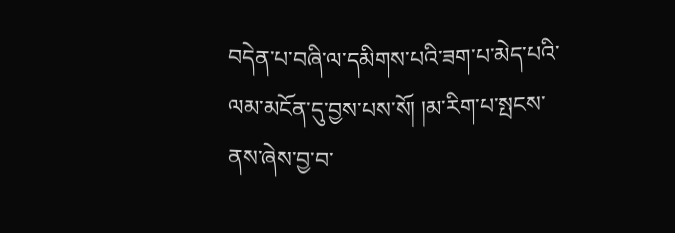བདེན་པ་བཞི་ལ་དམིགས་པའི་ཟག་པ་མེད་པའི་ལམ་མངོན་དུ་བྱས་པས་སོ། །མ་རིག་པ་སྤངས་ནས་ཞེས་བྱ་བ་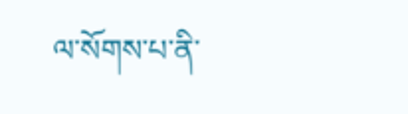ལ་སོགས་པ་ནི་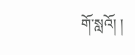གོ་སླའོ། །